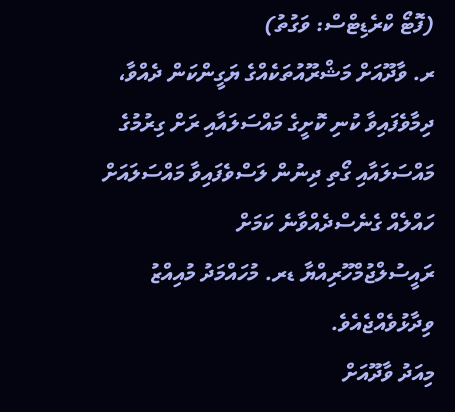(ފޮޓޯ ކްރެޑިޓްސް: ވަގުތު)
ރ. ވާދޫއަށް މަޝްރޫއުތަކެއްގެ ޔަގީންކަން ދެއްވާ، ދިމާވެފައިވާ ކުނި ކޮށީގެ މައްސަލައާއި ރަށް ގިރުމުގެ މައްސަލައާއި ގޯތި ދިނުން ލަސްވެފައިވާ މައްސަލައަށް ހައްލެއް ގެނެސްދެއްވާނެ ކަމަށް ރައީސުލްޖުމްހޫރިއްޔާ ޑރ. މުހައްމަދު މުއިއްޒު ވިދާޅުވެއްޖެއެވެ.
މިއަދު ވާދޫއަށް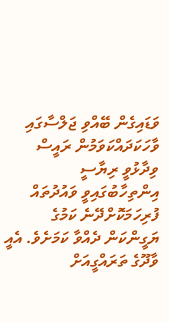ވަޑައިގެން ބޭއްވި ޖަލްސާގައި ވާހަކަދައްކަވަމުން ރައީސް ވިދާޅުވީ ރިޔާސީ އިންތިހާބުގައިވީ ވައުދުތައް ފުރިހަމަކޮށްދޭނެ ކަމުގެ ޔަގީންކަން ދެއްވާ ކަމަށެވެ. އެއީ ވާދޫގެ ތަރައްގީއަށް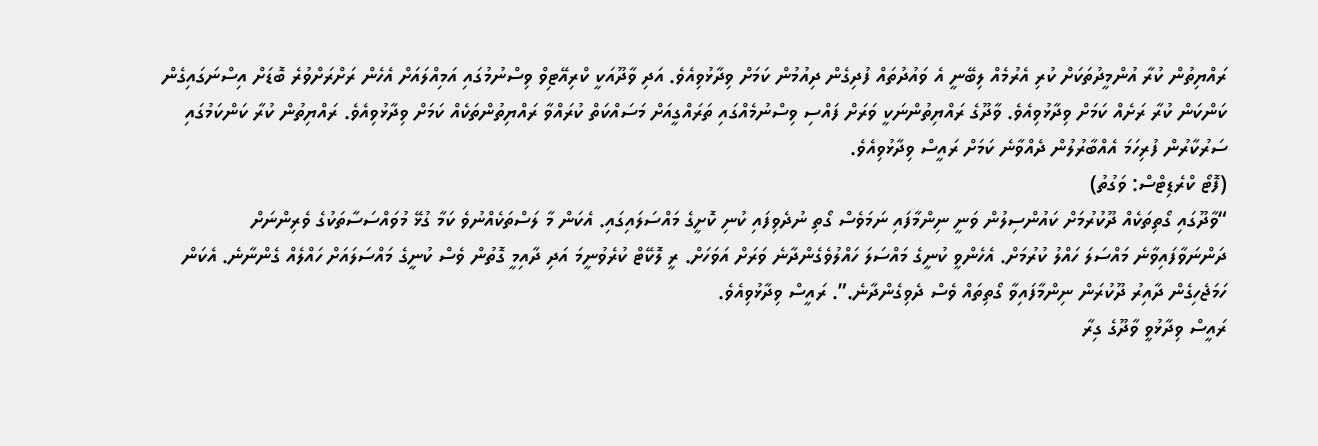ރައްޔިތުން ކުރާ އުންމީދުތަކަށް ކުރި އެރުމެއް ލިބޭނީ އެ ވައުދުތައް ފުދިގެން ދިއުމުން ކަމަށް ވިދާޅުވިއެވެ. އަދި ވާދޫއަކީ ކްރިއޭޓިވް ވިސްނުމުގައި އަމިއްލައަށް އެހެން ރަށްރަށްވުރެ ބޮޑަށް އިސްނަގައިގެން ކަންކަން ކުރާ ރަށެއް ކަމަށް ވިދާޅުވިއެވެ. ވާދޫގެ ރައްޔިތުންނަކީ ވަރަށް ފައްސި ވިސްނުމެއްގައި ތަރައްގީއަށް މަސައްކަތް ކުރައްވާ ރައްޔިތުންތަކެއް ކަމަށް ވިދާޅުވިއެވެ. ރައްޔިތުން ކުރާ ކަންކަމުގައި ސަރުކާރުން ފުރިހަމަ އެއްބާރުލުން ދެއްވާނެ ކަމަށް ރައީސް ވިދާޅުވިއެވެ.
(ފޮޓޯ ކްރެޑިޓްސް: ވަގުތު)
“ވާދޫގައި ގޯތިތަކެއް ދޫކުރުމަށް ކައުންސިލުން ވަނީ ނިންމާފައި ނަމަވެސް ގޯތި ނުދެވިފައި ކުނި ކޮށީގެ މައްސަލައިގައި. އެކަން މާ ލަސްތަކެއްނުވެ ކަމާ ގުޅޭ މުވައްސަސާތަކުގެ ވެރިންނަށް ދަންނަވާފައިވާނެ މައްސަލަ ހައްލު ކުރުމަށް. އެހެންވީ ކުނީގެ މައްސަލަ ހައްލުވެގެންދާނެ ވަރަށް އަވަހަށް. ރީ ލޮކޭޓް ކުރެވުނީމަ އަދި ދާއިމީ ގޮތުން ވެސް ކުނީގެ މައްސަލައަށް ހައްލެއް ގެންނާނެ. އެކަން ހަމަޖެހިގެން ދާއިރު ދޫކުރަން ނިންމާފައިވާ ގޯތިތައް ވެސް ދެވިގެންދާނެ.”. ރައީސް ވިދާޅުވިއެވެ.
ރައީސް ވިދާޅުވީ ވާދޫގެ ގިރާ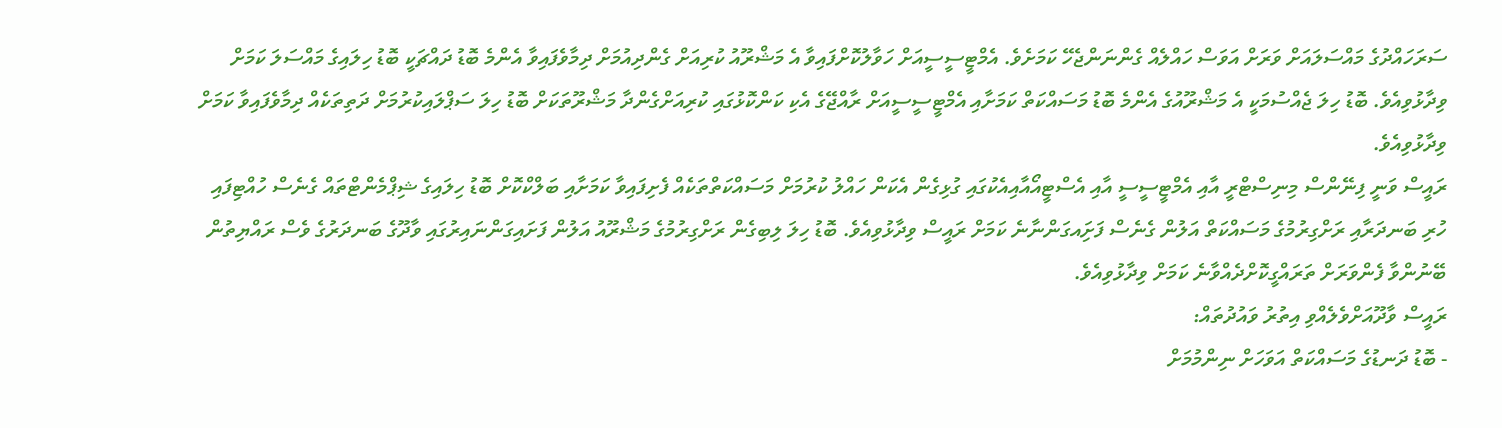ސަރަހައްދުގެ މައްސަލައަށް ވަރަށް އަވަސް ހައްލެއް ގެންނަންޖެހޭ ކަމަށެވެ. އެމްޓީސީސީއަށް ހަވާލުކޮށްފައިވާ އެ މަޝްރޫއު ކުރިއަށް ގެންދިއުމަށް ދިމާވެފައިވާ އެންމެ ބޮޑު ދައްޗަކީ ބޮޑު ހިލައިގެ މައްސަލަ ކަމަށް ވިދާޅުވިއެވެ. ބޮޑު ހިލަ ޖެއްސުމަކީ އެ މަޝްރޫއުގެ އެންމެ ބޮޑު މަސައްކަތް ކަމަށާއި އެމްޓީސީސީއަށް ރާއްޖޭގެ އެކި ކަންކޮޅުގައި ކުރިއަށްގެންދާ މަޝްރޫތަކަށް ބޮޑު ހިލަ ސަޕްލައިކުރުމަށް ދަތިތަކެއް ދިމާވެފައިވާ ކަމަށް ވިދާޅުވިއެވެ.
ރައީސް ވަނީ ފިނޭންސް މިނިސްޓްރީ އާއި އެމްޓީސީސީ އާއި އެސްޓީއޯއާއިއެކުގައި ގުޅިގެން އެކަން ހައްލު ކުރުމަށް މަސައްކަތްތަކެއް ފެށިފައިވާ ކަމަށާއި ބަލްކްކޮށް ބޮޑު ހިލައިގެ ޝިޕްމެންޓްތައް ގެނެސް ހުއްޓިފައި ހުރި ބަނދަރާއި ރަށްގިރުމުގެ މަސައްކަތް އަލުން ގެނެސް ފަށަިއގަންނާނެ ކަމަށް ރައީސް ވިދާޅުވިއެވެ. ބޮޑު ހިލަ ލިބިގެން ރަށްގިރުމުގެ މަޝްރޫއު އަލުން ފަށައިގަންނައިރުގައި ވާދޫގެ ބަނދަރުގެ ވެސް ރައްޔިތުން ބޭނުންވާ ފެންވަރަށް ތަރައްގީކޮށްދެއްވާނެ ކަމަށް ވިދާޅުވިއެވެ.
ރައީސް ވާދޫއަށްވެލެއްވި އިތުރު ވައުދުތައް:
- ބޮޑު ދަނޑުގެ މަސައްކަތް އަވަހަށް ނިންމުމަށް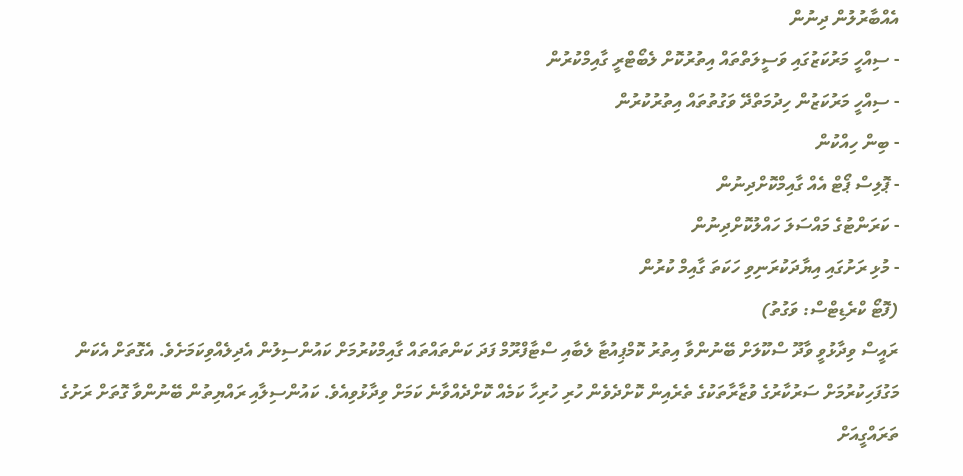އެއްބާރުލުން ދިނުން
- ސިއްހީ މަރުކަޒުގައި ވަސީލަތްތައް އިތުރުކޮށް ލެބޯޓްރީ ގާއިމްކުރުން
- ސިއްހީ މަރުކަޒުން ހިދުމަތްދޭ ވަގުތުތައް އިތުރުކުރުން
- ބިން ހިއްކުން
- ޕޮލިސް ޕޯޓް އެއް ގާއިމްކޮށްދިނުން
- ކަރަންޓުގެ މައްސަލަ ހައްލުކޮށްދިނުން
- މުޅި ރަށުގައި އިޔާދަކުރަނިވި ހަކަތަ ގާއިމް ކުރުން
(ފޮޓޯ ކްރެޑިޓްސް: ވަގުތު)
ރައީސް ވިދާޅުވީ ވާދޫ ސްކޫލަށް ބޭނުންވާ އިތުރު ކޮމްޕިއުޓާ ލެބާއި ސްޓާފްރޫމް ފަދަ ކަންތައްތައް ގާއިމްކުރުމަށް ކައުންސިލުން އެދިލެއްވިކަމަށެވެ. އެގޮތަށް އެކަން މަގުފަހިކުރުމަށް ސަރުކާރުގެ ވުޒާރާތަކުގެ ތެރެއިން ކޮށްދެވެން ހުރި ހުރިހާ ކަމެއް ކޮށްދެއްވާނެ ކަމަށް ވިދާޅުވިއެވެ. ކައުންސިލާއި ރައްޔިތުން ބޭނުންވާ ގޮތަށް ރަށުގެ ތަރައްގީއަށް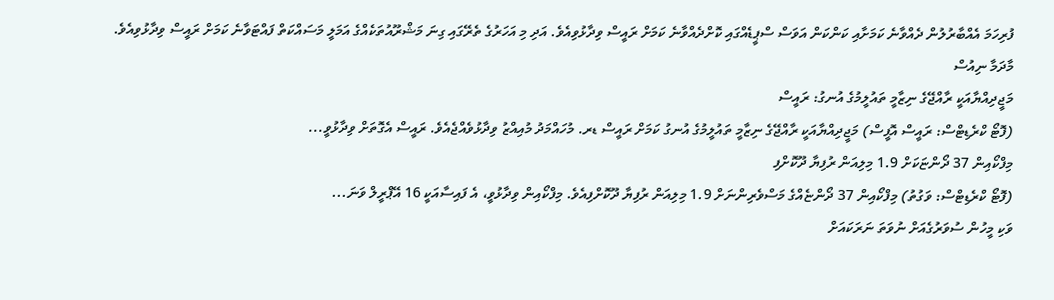ފުރިހަމަ އެއްބާރުލުން ދެއްވާނެ ކަމަށާއި ކަންކަން އަވަސް ސްޕީޑެއްގައި ކޮށްދެއްވާނެ ކަމަށް ރައީސް ވިދާޅުވިއެވެ. އަދި މި އަހަރުގެ ތެރޭގައި ގިނަ މަޝްރޫއުތަކެއްގެ އަމަލީ މަސައްކަތް ފައްޓަވާނެ ކަމަށް ރައީސް ވިދާޅުވިއެވެ.
މާދަމާ ނިއުސް
މަޖީދިއްޔާއަކީ ރާއްޖޭގެ ނިޒާމީ ތައުލީމުގެ އުނގު: ރައީސް
(ފޮޓޯ ކްރެޑިޓްސް: ރައީސް އޮފީސް) މަޖީދިއްޔާއަކީ ރާއްޖޭގެ ނިޒާމީ ތައުލީމުގެ އުނގު ކަމަށް ރައީސް ޑރ. މުހައްމަދު މުއިއްޒު ވިދާޅުވެއްޖެއެވެ. ރައީސް އެގޮތަށް ވިދާޅުވީ...
މިފްކޯއިން 37 ދޯންޏަކަށް 1.9 މިލިއަން ރުފިޔާ ދޫކޮށްފި
(ފޮޓޯ ކްރެޑިޓްސް: ވަގުތު) މިފްކޯއިން 37 ދޯންޏެއްގެ މަސްވެރިންނަށް 1.9 މިލިއަން ރުފިޔާ ދޫކޮށްފިއެވެ. މިފްކޯއިން ވިދާޅުވީ، އެ ފައިސާއަކީ 16 އޭޕްރީލް ވަނަ...
ވަކި މީހުން ސުވަރުގެއަށް ނުވަތަ ނަރަކައަށް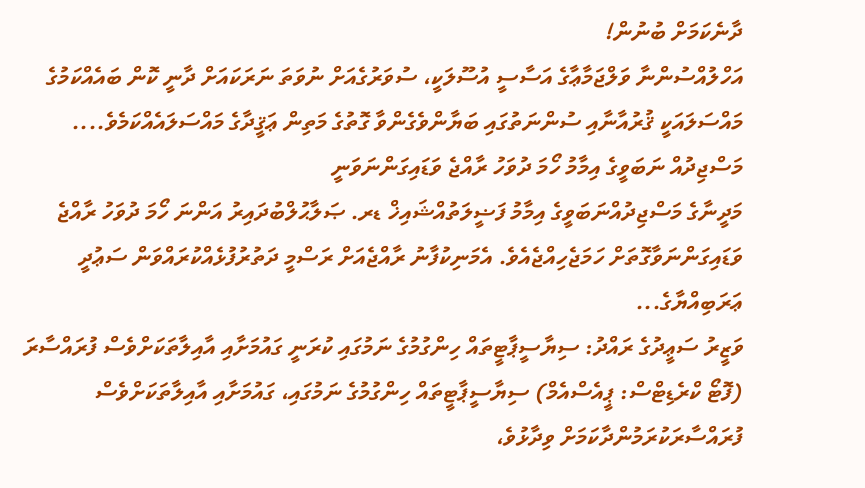ދާނެކަމަށް ބުނުން!
އަހްލުއްސުންނާ ވަލްޖަމާޢާގެ އަސާސީ އުސޫލަކީ، ސުވަރުގެއަށް ނުވަތަ ނަރަކައަށް ދާނީ ކޮން ބައެއްކަމުގެ މައްސަލައަކީ ޤުރުއާނާއި ސުންނަތުގައި ބަޔާންވެގެންވާ ގޮތުގެ މަތިން ޢަޤީދާގެ މައްސަލައެއްކަމެވެ....
މަސްޖިދުއް ނަބަވީގެ އިމާމު ހޯމަ ދުވަހު ރާއްޖެ ވަޑައިގަންނަވަނީ
މަދީނާގެ މަސްޖިދުއްނަބަވީގެ އިމާމު ފަޟީލަތުއްޝައިޚް ޑރ. ޞަލާޙުލްބުދައިރު އަންނަ ހޯމަ ދުވަހު ރާއްޖެ ވަޑައިގަންނަވާގޮތަށް ހަމަޖެހިއްޖެއެވެ. އެމަނިކުފާނު ރާއްޖެއަށް ރަސްމީ ދަތުރުފުޅެއްކުރައްވަން ސަޢުދީ ޢަރަބިއްޔާގެ...
ވަޒީރު ސަޢީދުގެ ރައްދު: ސިޔާސީޕާޓީތައް ހިންގުމުގެ ނަމުގައި ކުރަނީ ގައުމަށާއި އާއިލާތަކަށްވެސް ފުރައްސާރަ
(ފޮޓޯ ކްރެޑިޓްސް: ޕީއެސްއެމް) ސިޔާސީޕާޓީތައް ހިންގުމުގެ ނަމުގައި، ގައުމަށާއި އާއިލާތަކަށްވެސް ފުރައްސާރަކުރަމުންދާކަމަށް ވިދާޅުވެ،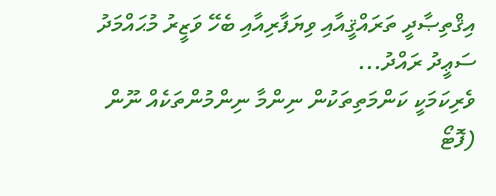އިޤްތިޞާދީ ތަރައްޤީއާއި ވިޔަފާރިއާއި ބެހޭ ވަޒީރު މުޙައްމަދު ސަޢީދު ރައްދު...
ވެރިކަމަކީ ކަންމަތިތަކުން ނިންމާ ނިންމުންތަކެއް ނޫން
(ފޮޓޯ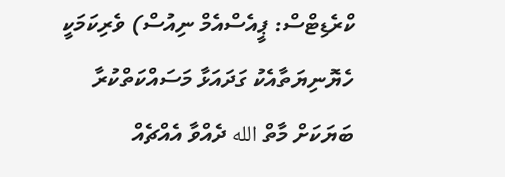ކްރެޑިޓްސް: ޕީއެސްއެމް ނިއުސް) ވެރިކަމަކީ ހެޔޮނިޔަތާއެކު ގަދައަޅާ މަސައްކަތްކުރާ ބަޔަކަށް މާތް الله ދެއްވާ އެއްޗެއް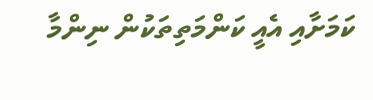ކަމަށާއި އެއީ ކަންމަތިތަކުން ނިންމާ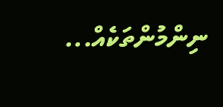ނިންމުންތަކެއް...